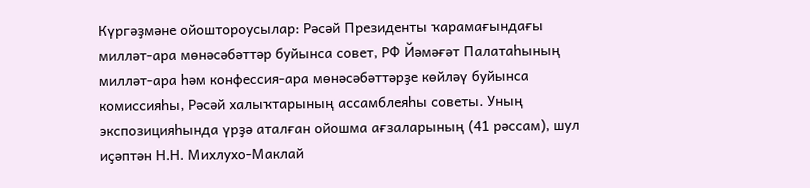Күргәҙмәне ойоштороусылар: Рәсәй Президенты ҡарамағындағы милләт-ара мөнәсәбәттәр буйынса совет, РФ Йәмәғәт Палатаһының милләт-ара һәм конфессия-ара мөнәсәбәттәрҙе көйләү буйынса комиссияһы, Рәсәй халыҡтарының ассамблеяһы советы. Уның экспозицияһында үрҙә аталған ойошма ағзаларының (41 рәссам), шул иҫәптән Н.Н. Михлухо-Маклай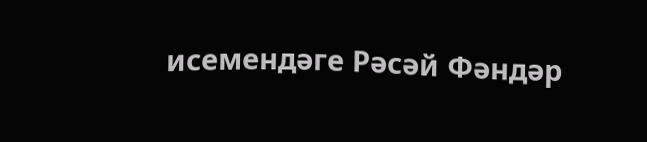исемендәге Рәсәй Фәндәр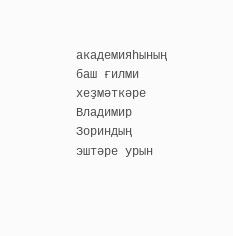академияһының баш ғилми хеҙмәткәре Владимир Зориндың эштәре урын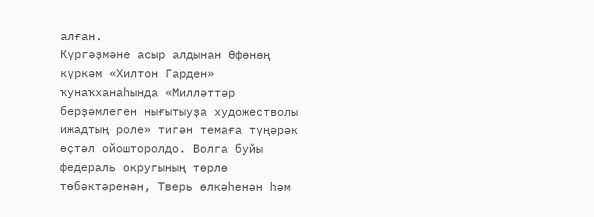алған.
Күргәҙмәне асыр алдынан Өфөнөң күркәм «Хилтон Гарден» ҡунаҡханаһында «Милләттәр берҙәмлеген нығытыуҙа художестволы ижадтың роле» тигән темаға түңәрәк өҫтәл ойошторолдо. Волга буйы федераль округының төрлө төбәктәренән, Тверь өлкәһенән һәм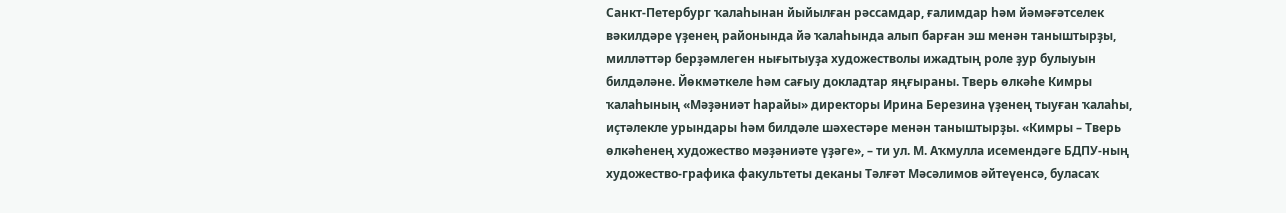Санкт-Петербург ҡалаһынан йыйылған рәссамдар, ғалимдар һәм йәмәғәтселек вәкилдәре үҙенең районында йә ҡалаһында алып барған эш менән таныштырҙы, милләттәр берҙәмлеген нығытыуҙа художестволы ижадтың роле ҙур булыуын билдәләне. Йөкмәткеле һәм сағыу докладтар яңғыраны. Тверь өлкәһе Кимры ҡалаһының «Мәҙәниәт һарайы» директоры Ирина Березина үҙенең тыуған ҡалаһы, иҫтәлекле урындары һәм билдәле шәхестәре менән таныштырҙы. «Кимры – Тверь өлкәһенең художество мәҙәниәте үҙәге», – ти ул. М. Аҡмулла исемендәге БДПУ-ның художество-графика факультеты деканы Тәлғәт Мәсәлимов әйтеүенсә, буласаҡ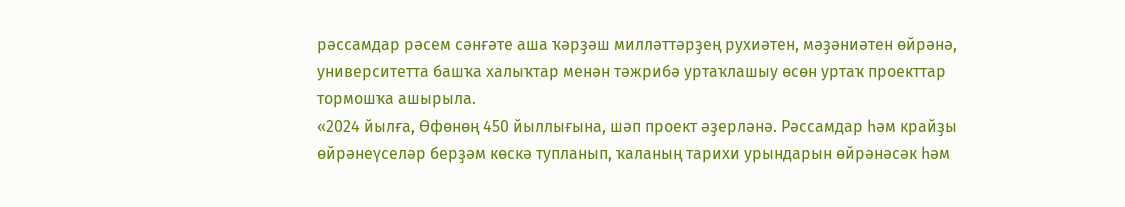рәссамдар рәсем сәнғәте аша ҡәрҙәш милләттәрҙең рухиәтен, мәҙәниәтен өйрәнә, университетта башҡа халыҡтар менән тәжрибә уртаҡлашыу өсөн уртаҡ проекттар тормошҡа ашырыла.
«2024 йылға, Өфөнөң 450 йыллығына, шәп проект әҙерләнә. Рәссамдар һәм крайҙы өйрәнеүселәр берҙәм көскә тупланып, ҡаланың тарихи урындарын өйрәнәсәк һәм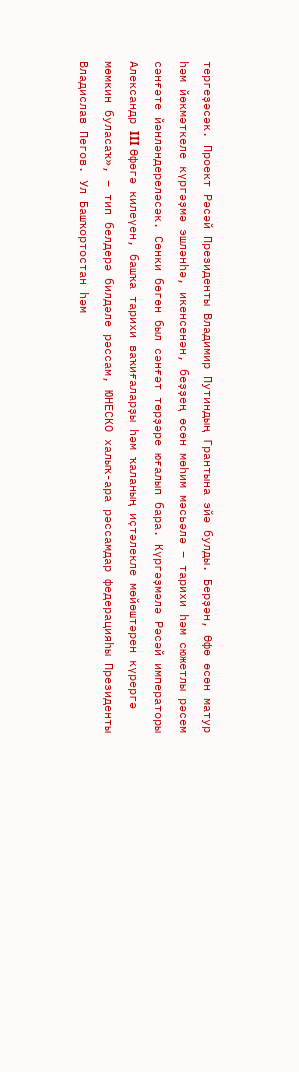тергеҙәсәк. Проект Рәсәй Президенты Владимир Путиндың Грантына эйә булды. Берҙән, Өфө өсөн матур һәм йөкмәткеле күргәҙмә эшләнһә, икенсенән, беҙҙең өсөн мөһим мәсьәлә – тарихи һәм сюжетлы рәсем сәнғәте йәнләндереләсәк. Сөнки бөгөн был сәнғәт төрҙәре юғалып бара. Күргәҙмәлә Рәсәй императоры Александр III Өфөгә килеүен, башҡа тарихи ваҡиғаларҙы һәм ҡаланың иҫтәлекле мөйөштәрен күрергә мөмкин буласаҡ», – тип белдерә билдәле рәссам, ЮНЕСКО халыҡ-ара рәссамдар федерацияһы Президенты Владислав Пегов. Ул Башҡортостан һәм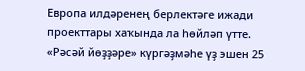Европа илдәренең берлектәге ижади проекттары хаҡында ла һөйләп үтте.
«Рәсәй йөҙҙәре» күргәҙмәһе үҙ эшен 25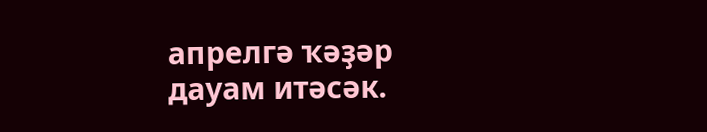апрелгә ҡәҙәр дауам итәсәк.